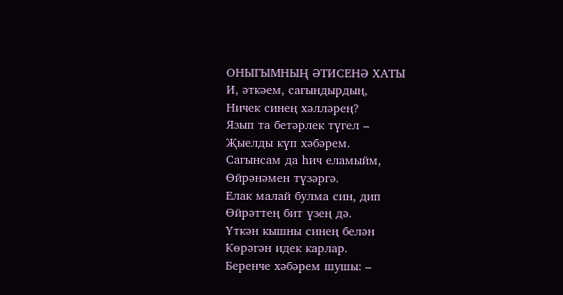ОНЫГЫМНЫҢ ӘТИСЕНӘ ХАТЫ
И, әткәем, сагындырдың,
Ничек синең хәлләрең?
Язып та бетәрлек түгел –
Җыелды күп хәбәрем.
Сагынсам да һич еламыйм,
Өйрәнәмен түзәргә.
Елак малай булма син, дип
Өйрәттең бит үзең дә.
Үткән кышны синең белән
Көрәгән идек карлар.
Беренче хәбәрем шушы: –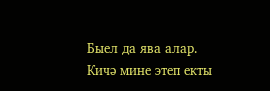Быел да ява алар.
Кичә мине этеп екты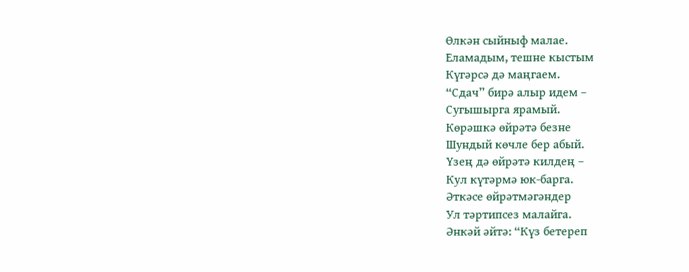Өлкән сыйныф малае.
Еламадым, тешне кыстым
Күгәрсә дә маңгаем.
“Сдач” бирә алыр идем –
Сугышырга ярамый.
Көрәшкә өйрәтә безне
Шундый көчле бер абый.
Үзең дә өйрәтә килдең –
Кул күтәрмә юк-барга.
Әткәсе өйрәтмәгәндер
Ул тәртипсез малайга.
Әнкәй әйтә: “Күз бетереп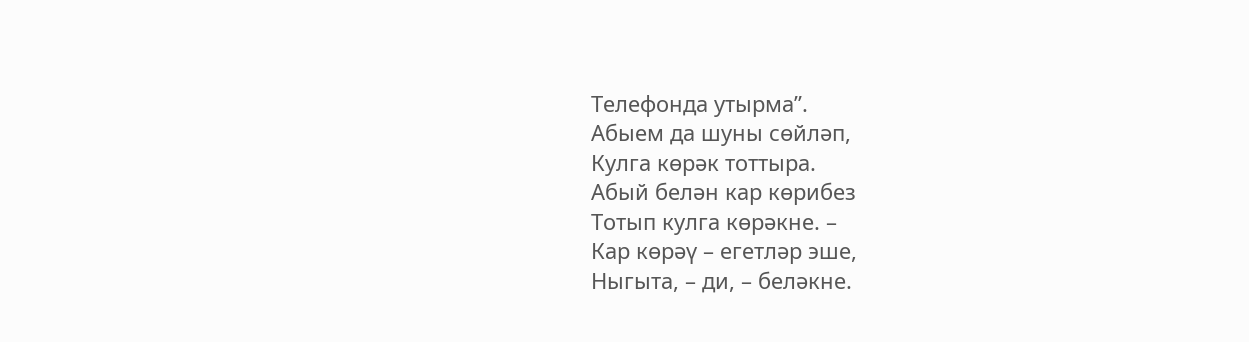Телефонда утырма”.
Абыем да шуны сөйләп,
Кулга көрәк тоттыра.
Абый белән кар көрибез
Тотып кулга көрәкне. –
Кар көрәү – егетләр эше,
Ныгыта, – ди, – беләкне.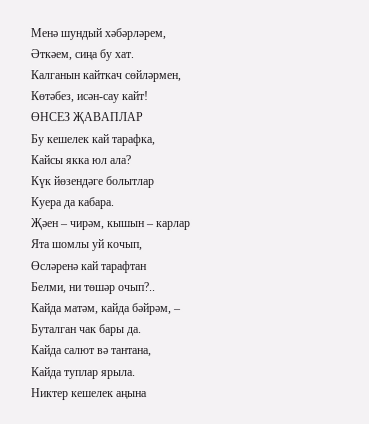Менә шундый хәбәрләрем,
Әткәем, сиңа бу хат.
Калганын кайткач сөйләрмен,
Көтәбез, исән-сау кайт!
ӨНСЕЗ ҖАВАПЛАР
Бу кешелек кай тарафка,
Кайсы якка юл ала?
Күк йөзендәге болытлар
Куера да кабара.
Җәен – чирәм, кышын – карлар
Ята шомлы уй кочып,
Өсләренә кай тарафтан
Белми, ни төшәр очып?..
Кайда матәм, кайда бәйрәм, –
Буталган чак бары да.
Кайда салют вә тантана,
Кайда туплар ярыла.
Никтер кешелек аңына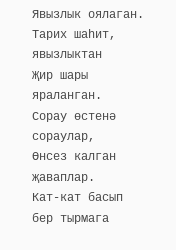Явызлык оялаган.
Тарих шаһит, явызлыктан
Җир шары яраланган.
Сорау өстенә сораулар,
Өнсез калган җаваплар.
Кат-кат басып бер тырмага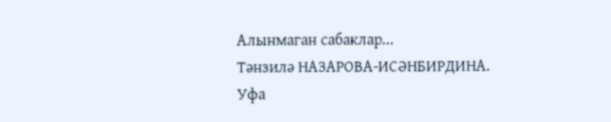Алынмаган сабаклар...
Тәнзилә НАЗАРОВА-ИСӘНБИРДИНА.
Уфа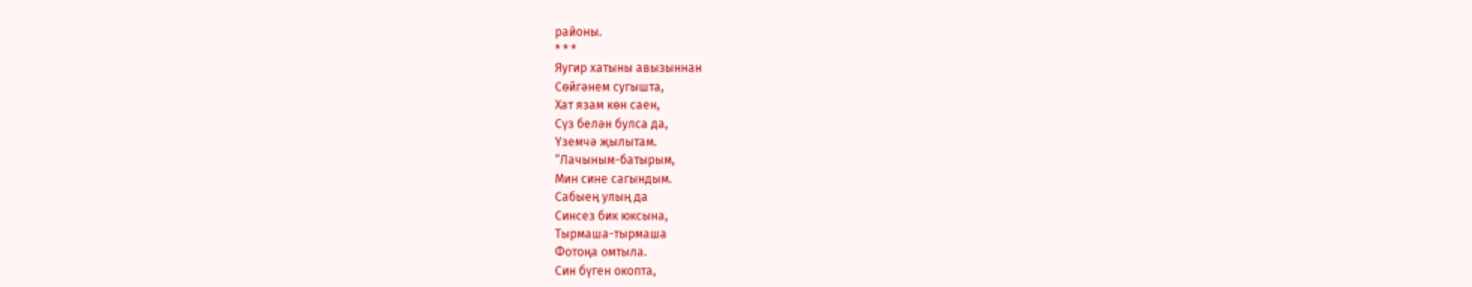районы.
* * *
Яугир хатыны авызыннан
Сөйгәнем сугышта,
Хат язам көн саен,
Сүз белән булса да,
Үземчә җылытам.
“Лачыным-батырым,
Мин сине сагындым.
Сабыең улың да
Синсез бик юксына,
Тырмаша-тырмаша
Фотоңа омтыла.
Син бүген окопта,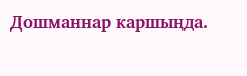Дошманнар каршыңда.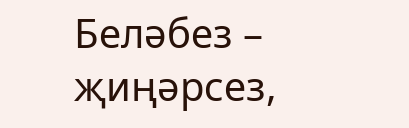Беләбез – җиңәрсез,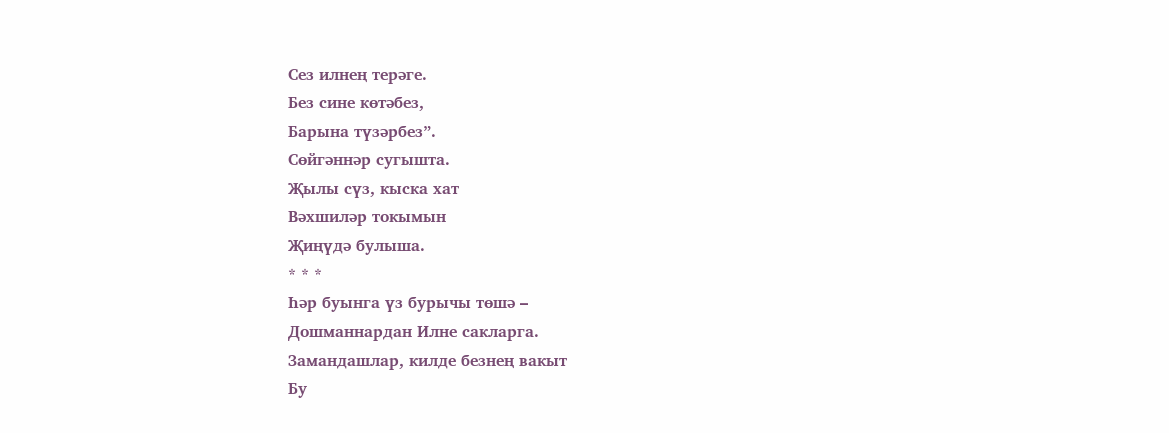Сез илнең терәге.
Без сине көтәбез,
Барына түзәрбез”.
Сөйгәннәр сугышта.
Җылы сүз, кыска хат
Вәхшиләр токымын
Җиңүдә булыша.
* * *
Һәр буынга үз бурычы төшә –
Дошманнардан Илне сакларга.
Замандашлар, килде безнең вакыт
Бу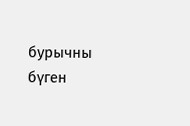бурычны бүген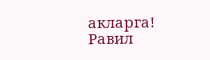акларга!
Равил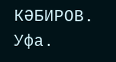КӘБИРОВ.
Уфа.